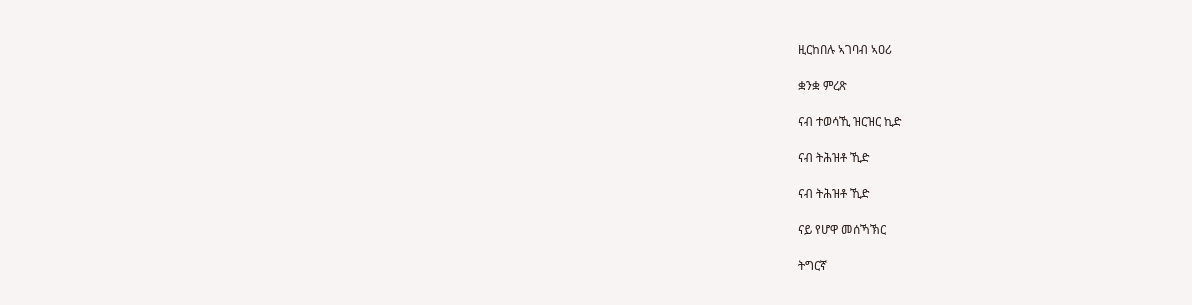ዚርከበሉ ኣገባብ ኣዐሪ

ቋንቋ ምረጽ

ናብ ተወሳኺ ዝርዝር ኪድ

ናብ ትሕዝቶ ኺድ

ናብ ትሕዝቶ ኺድ

ናይ የሆዋ መሰኻኽር

ትግርኛ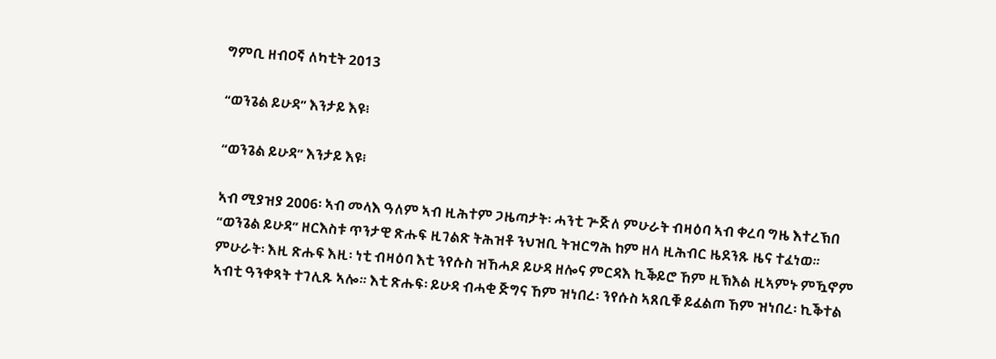ግምቢ ዘብዐኛ ለካቲት 2013

“ወንጌል ይሁዳ” እንታይ እዩ፧

“ወንጌል ይሁዳ” እንታይ እዩ፧

ኣብ ሚያዝያ 2006፡ ኣብ መላእ ዓለም ኣብ ዚሕተም ጋዜጣታት፡ ሓንቲ ጕጅለ ምሁራት ብዛዕባ ኣብ ቀረባ ግዜ እተረኽበ “ወንጌል ይሁዳ” ዘርእስቱ ጥንታዊ ጽሑፍ ዚገልጽ ትሕዝቶ ንህዝቢ ትዝርግሕ ከም ዘላ ዚሕብር ዜደንጹ ዜና ተፈነወ። ምሁራት፡ እዚ ጽሑፍ እዚ፡ ነቲ ብዛዕባ እቲ ንየሱስ ዝኸሓዶ ይሁዳ ዘሎና ምርዳእ ኪቕይሮ ኸም ዚኽእል ዚኣምኑ ምዃኖም ኣብቲ ዓንቀጻት ተገሊጹ ኣሎ። እቲ ጽሑፍ፡ ይሁዳ ብሓቂ ጅግና ኸም ዝነበረ፡ ንየሱስ ኣጸቢቑ ይፈልጦ ኸም ዝነበረ፡ ኪቕተል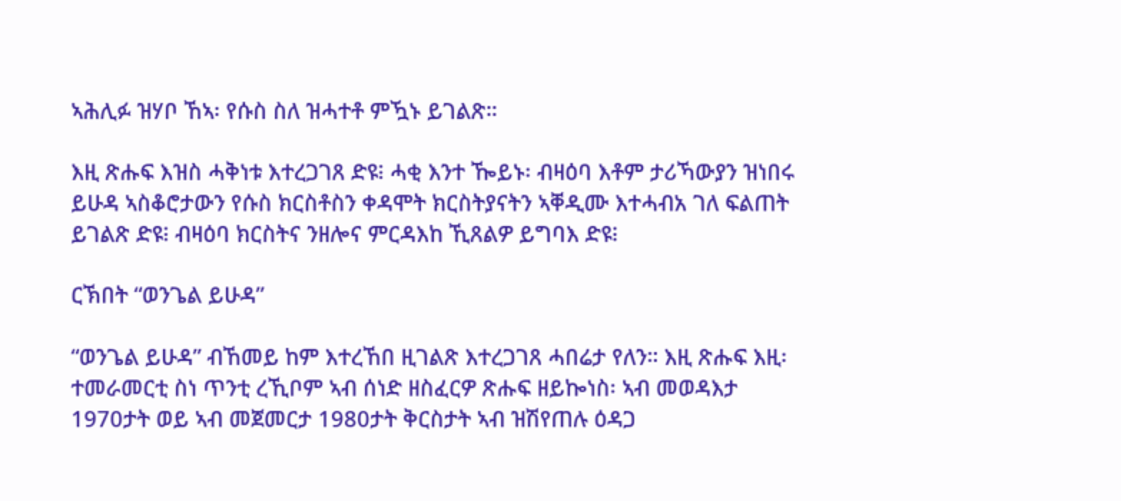ኣሕሊፉ ዝሃቦ ኸኣ፡ የሱስ ስለ ዝሓተቶ ምዃኑ ይገልጽ።

እዚ ጽሑፍ እዝስ ሓቅነቱ እተረጋገጸ ድዩ፧ ሓቂ እንተ ዀይኑ፡ ብዛዕባ እቶም ታሪኻውያን ዝነበሩ ይሁዳ ኣስቆሮታውን የሱስ ክርስቶስን ቀዳሞት ክርስትያናትን ኣቐዲሙ እተሓብአ ገለ ፍልጠት ይገልጽ ድዩ፧ ብዛዕባ ክርስትና ንዘሎና ምርዳእከ ኺጸልዎ ይግባእ ድዩ፧

ርኽበት “ወንጌል ይሁዳ”

“ወንጌል ይሁዳ” ብኸመይ ከም እተረኸበ ዚገልጽ እተረጋገጸ ሓበሬታ የለን። እዚ ጽሑፍ እዚ፡ ተመራመርቲ ስነ ጥንቲ ረኺቦም ኣብ ሰነድ ዘስፈርዎ ጽሑፍ ዘይኰነስ፡ ኣብ መወዳእታ 1970ታት ወይ ኣብ መጀመርታ 1980ታት ቅርስታት ኣብ ዝሽየጠሉ ዕዳጋ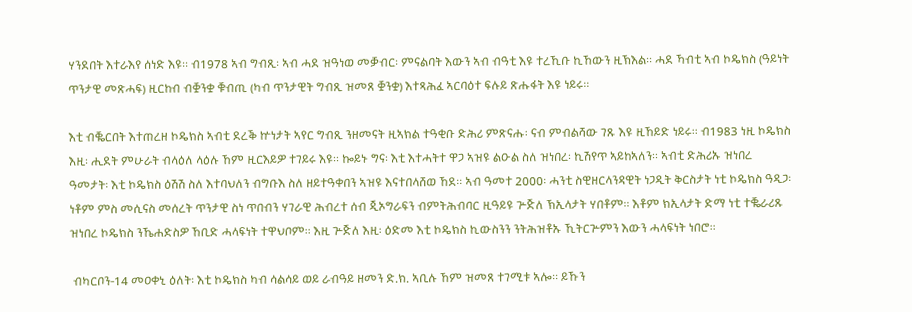ሃንደበት እተራእየ ሰነድ እዩ። ብ1978 ኣብ ግብጺ፡ ኣብ ሓደ ዝዓነወ መቓብር፡ ምናልባት እውን ኣብ ብዓቲ እዩ ተረኺቡ ኪኸውን ዚኽእል። ሓደ ኻብቲ ኣብ ኮዴክስ (ዓይነት ጥንታዊ መጽሓፍ) ዚርከብ ብቛንቋ ቑብጢ (ካብ ጥንታዊት ግብጺ ዝመጸ ቛንቋ) እተጻሕፈ ኣርባዕተ ፍሉይ ጽሑፋት እዩ ነይሩ።

እቲ ብቘርበት እተጠረዘ ኮዴክስ ኣብቲ ደረቕ ኵነታት ኣየር ግብጺ ንዘመናት ዚኣክል ተዓቂቡ ድሕሪ ምጽናሑ፡ ናብ ምብልሻው ገጹ እዩ ዚኸይድ ነይሩ። ብ1983 ነዚ ኮዴክስ እዚ፡ ሒደት ምሁራት ብላዕለ ላዕሉ ኸም ዚርእይዎ ተገይሩ እዩ። ኰይኑ ግና፡ እቲ እተሓትተ ዋጋ ኣዝዩ ልዑል ስለ ዝነበረ፡ ኪሽየጥ ኣይከኣለን። ኣብቲ ድሕሪኡ ዝነበረ ዓመታት፡ እቲ ኮዴክስ ዕሽሽ ስለ እተባህለን ብግቡእ ስለ ዘይተዓቀበን ኣዝዩ እናተበላሸወ ኸደ። ኣብ ዓመተ 2000፡ ሓንቲ ስዊዘርላንዳዊት ነጋዲት ቅርስታት ነቲ ኮዴክስ ዓዲጋ፡ ነቶም ምስ መሲናስ መሰረት ጥንታዊ ስነ ጥበብን ሃገራዊ ሕብረተ ሰብ ጂኦግራፍን ብምትሕብባር ዚዓይዩ ጕጅለ ኽኢላታት ሃበቶም። እቶም ክኢላታት ድማ ነቲ ተቘራሪጹ ዝነበረ ኮዴክስ ንኼሐድስዎ ኸቢድ ሓላፍነት ተዋህቦም። እዚ ጕጅለ እዚ፡ ዕድመ እቲ ኮዴክስ ኪውስንን ንትሕዝቶኡ ኺትርጕምን እውን ሓላፍነት ነበሮ።

 ብካርቦን-14 መዐቀኒ ዕለት፡ እቲ ኮዴክስ ካብ ሳልሳይ ወይ ራብዓይ ዘመን ድ.ክ. ኣቢሉ ኸም ዝመጸ ተገሚቱ ኣሎ። ይኹን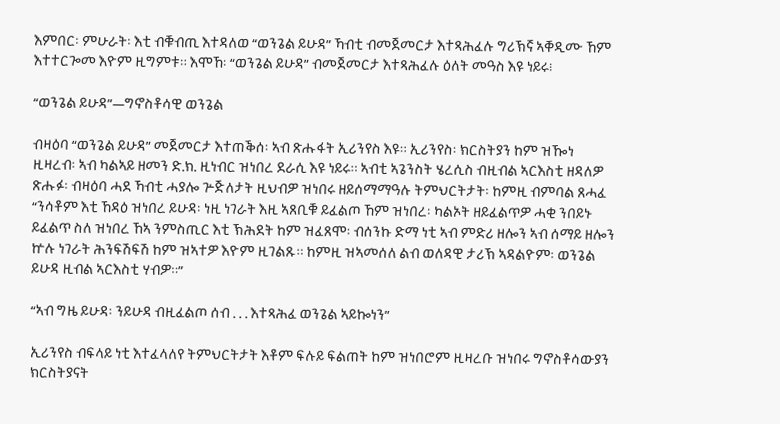እምበር፡ ምሁራት፡ እቲ ብቑብጢ እተዳለወ “ወንጌል ይሁዳ” ኻብቲ ብመጀመርታ እተጻሕፈሉ ግሪኽኛ ኣቐዲሙ ኸም እተተርጐመ እዮም ዚግምቱ። እሞኸ፡ “ወንጌል ይሁዳ” ብመጀመርታ እተጻሕፈሉ ዕለት መዓስ እዩ ነይሩ፧

“ወንጌል ይሁዳ”—ግኖስቶሳዊ ወንጌል

ብዛዕባ “ወንጌል ይሁዳ” መጀመርታ እተጠቕሰ፡ ኣብ ጽሑፋት ኢሪንየስ እዩ። ኢሪንየስ፡ ክርስትያን ከም ዝዀነ ዚዛረብ፡ ኣብ ካልኣይ ዘመን ድ.ክ. ዚነብር ዝነበረ ደራሲ እዩ ነይሩ። ኣብቲ ኣጌንስት ሄረሲስ ብዚብል ኣርእስቲ ዘዳለዎ ጽሑፉ፡ ብዛዕባ ሓደ ኻብቲ ሓያሎ ጕጅለታት ዚህብዎ ዝነበሩ ዘይሰማማዓሉ ትምህርትታት፡ ከምዚ ብምባል ጸሓፈ “ንሳቶም እቲ ኸዳዕ ዝነበረ ይሁዳ፡ ነዚ ነገራት እዚ ኣጸቢቑ ይፈልጦ ኸም ዝነበረ፡ ካልኦት ዘይፈልጥዎ ሓቂ ንበይኑ ይፈልጥ ስለ ዝነበረ ኸኣ ንምስጢር እቲ ኽሕደት ከም ዝፈጸሞ፡ ብሰንኩ ድማ ነቲ ኣብ ምድሪ ዘሎን ኣብ ሰማይ ዘሎን ኵሉ ነገራት ሕንፍሽፍሽ ከም ዝኣተዎ እዮም ዚገልጹ። ከምዚ ዝኣመሰለ ልብ ወለዳዊ ታሪኽ ኣዳልዮም፡ ወንጌል ይሁዳ ዚብል ኣርእስቲ ሃብዎ።”

“ኣብ ግዜ ይሁዳ፡ ንይሁዳ ብዚፈልጦ ሰብ . . . እተጻሕፈ ወንጌል ኣይኰነን”

ኢሪንየስ ብፍላይ ነቲ እተፈላለየ ትምህርትታት እቶም ፍሉይ ፍልጠት ከም ዝነበሮም ዚዛረቡ ዝነበሩ ግኖስቶሳውያን ክርስትያናት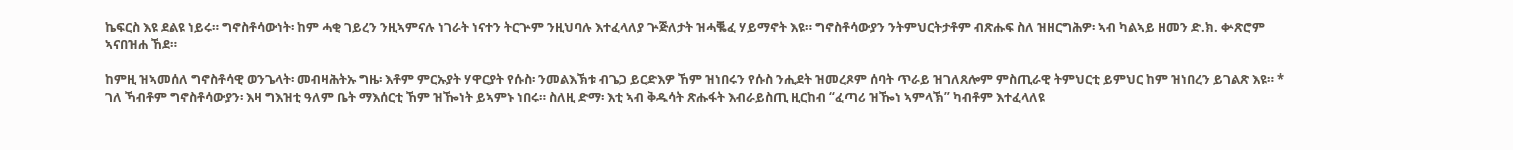ኬፍርስ እዩ ደልዩ ነይሩ። ግኖስቶሳውነት፡ ከም ሓቂ ገይረን ንዚኣምናሉ ነገራት ነናተን ትርጕም ንዚህባሉ እተፈላለያ ጕጅለታት ዝሓቘፈ ሃይማኖት እዩ። ግኖስቶሳውያን ንትምህርትታቶም ብጽሑፍ ስለ ዝዘርግሕዎ፡ ኣብ ካልኣይ ዘመን ድ.ክ. ቍጽሮም ኣናበዝሐ ኸደ።

ከምዚ ዝኣመሰለ ግኖስቶሳዊ ወንጌላት፡ መብዛሕትኡ ግዜ፡ እቶም ምርኡያት ሃዋርያት የሱስ፡ ንመልእኽቱ ብጌጋ ይርድእዎ ኸም ዝነበሩን የሱስ ንሒደት ዝመረጾም ሰባት ጥራይ ዝገለጸሎም ምስጢራዊ ትምህርቲ ይምህር ከም ዝነበረን ይገልጽ እዩ። * ገለ ኻብቶም ግኖስቶሳውያን፡ እዛ ግእዝቲ ዓለም ቤት ማእሰርቲ ኸም ዝዀነት ይኣምኑ ነበሩ። ስለዚ ድማ፡ እቲ ኣብ ቅዱሳት ጽሑፋት እብራይስጢ ዚርከብ “ፈጣሪ ዝዀነ ኣምላኽ” ካብቶም እተፈላለዩ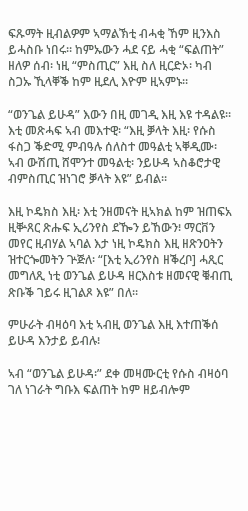ፍጹማት ዚብልዎም ኣማልኽቲ ብሓቂ ኸም ዚንእስ ይሓስቡ ነበሩ። ከምኡውን ሓደ ናይ ሓቂ “ፍልጠት” ዘለዎ ሰብ፡ ነዚ “ምስጢር” እዚ ስለ ዚርድኦ፡ ካብ ስጋኡ ኺላቐቕ ከም ዚደሊ እዮም ዚኣምኑ።

“ወንጌል ይሁዳ” እውን በዚ መገዲ እዚ እዩ ተዳልዩ። እቲ መጽሓፍ ኣብ መእተዊ፡ “እዚ ቓላት እዚ፡ የሱስ ፋስጋ ቕድሚ ምብዓሉ ሰለስተ መዓልቲ ኣቐዲሙ፡ ኣብ ውሽጢ ሸሞንተ መዓልቲ፡ ንይሁዳ ኣስቆሮታዊ ብምስጢር ዝነገሮ ቓላት እዩ” ይብል።

እዚ ኮዴክስ እዚ፡ እቲ ንዘመናት ዚኣክል ከም ዝጠፍአ ዚቝጸር ጽሑፍ ኢሪንየስ ደዀን ይኸውን፧ ማርቨን መየር ዚብሃል ኣባል እታ ነዚ ኮዴክስ እዚ ዘጽንዐትን ዝተርጐመትን ጕጅለ፡ “[እቲ ኢሪንየስ ዘቕረቦ] ሓጺር መግለጺ ነቲ ወንጌል ይሁዳ ዘርእስቱ ዘመናዊ ቑብጢ ጽቡቕ ገይሩ ዚገልጾ እዩ” በለ።

ምሁራት ብዛዕባ እቲ ኣብዚ ወንጌል እዚ እተጠቕሰ ይሁዳ እንታይ ይብሉ፧

ኣብ “ወንጌል ይሁዳ፡” ደቀ መዛሙርቲ የሱስ ብዛዕባ ገለ ነገራት ግቡእ ፍልጠት ከም ዘይብሎም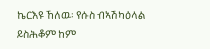ኬርእዩ ኸለዉ፡ የሱስ ብኣሽካዕላል ይስሕቆም ከም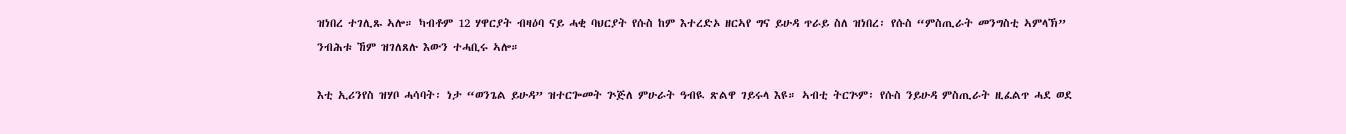ዝነበረ ተገሊጹ ኣሎ። ካብቶም 12 ሃዋርያት ብዛዕባ ናይ ሓቂ ባህርያት የሱስ ከም እተረድኦ ዘርኣየ ግና ይሁዳ ጥራይ ስለ ዝነበረ፡ የሱስ “ምስጢራት መንግስቲ ኣምላኽ” ንብሕቱ ኸም ዝገለጸሉ እውን ተሓቢሩ ኣሎ።

እቲ ኢሪንየስ ዝሃቦ ሓሳባት፡ ነታ “ወንጌል ይሁዳ” ዝተርጐመት ጕጅለ ምሁራት ዓብዪ ጽልዋ ገይሩላ እዩ። ኣብቲ ትርጕም፡ የሱስ ንይሁዳ ምስጢራት ዚፈልጥ ሓደ ወደ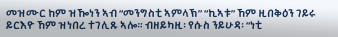መዝሙር ከም ዝዀነን ኣብ “መንግስቲ ኣምላኽ” “ኪኣቱ” ኸም ዚበቅዕን ገይሩ ይርእዮ ኸም ዝነበረ ተገሊጹ ኣሎ። ብዘይካዚ፡ የሱስ ንይሁዳ፡ “ነቲ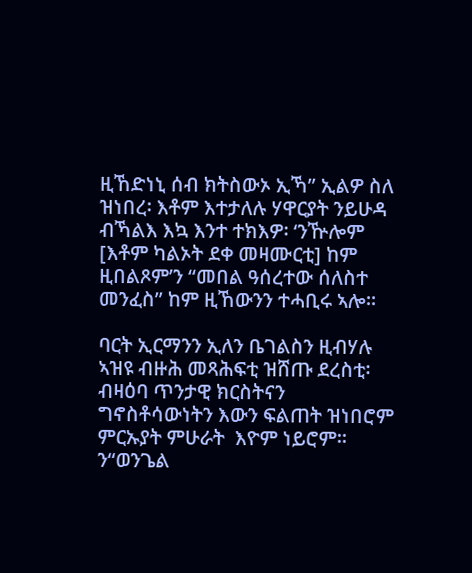ዚኸድነኒ ሰብ ክትስውኦ ኢኻ” ኢልዎ ስለ ዝነበረ፡ እቶም እተታለሉ ሃዋርያት ንይሁዳ ብኻልእ እኳ እንተ ተክእዎ፡ ‘ንዅሎም [እቶም ካልኦት ደቀ መዛሙርቲ] ከም ዚበልጾም’ን “መበል ዓሰረተው ሰለስተ መንፈስ” ከም ዚኸውንን ተሓቢሩ ኣሎ።

ባርት ኢርማንን ኢለን ቤገልስን ዚብሃሉ ኣዝዩ ብዙሕ መጻሕፍቲ ዝሸጡ ደረስቲ፡ ብዛዕባ ጥንታዊ ክርስትናን ግኖስቶሳውነትን እውን ፍልጠት ዝነበሮም ምርኡያት ምሁራት  እዮም ነይሮም። ን“ወንጌል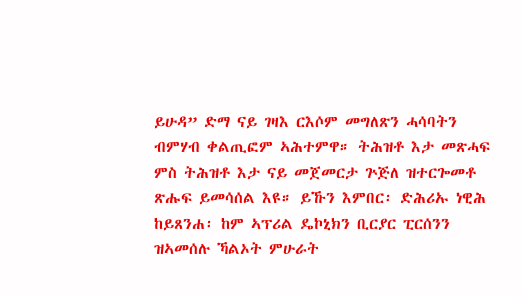ይሁዳ” ድማ ናይ ገዛእ ርእሶም መግለጽን ሓሳባትን ብምሃብ ቀልጢፎም ኣሕተምዋ። ትሕዝቶ እታ መጽሓፍ ምስ ትሕዝቶ እታ ናይ መጀመርታ ጕጅለ ዝተርጐመቶ ጽሑፍ ይመሳሰል እዩ። ይኹን እምበር፡ ድሕሪኡ ነዊሕ ከይጸንሐ፡ ከም ኣፕሪል ዴኮኒክን ቢርያር ፒርሰንን ዝኣመሰሉ ኻልኦት ምሁራት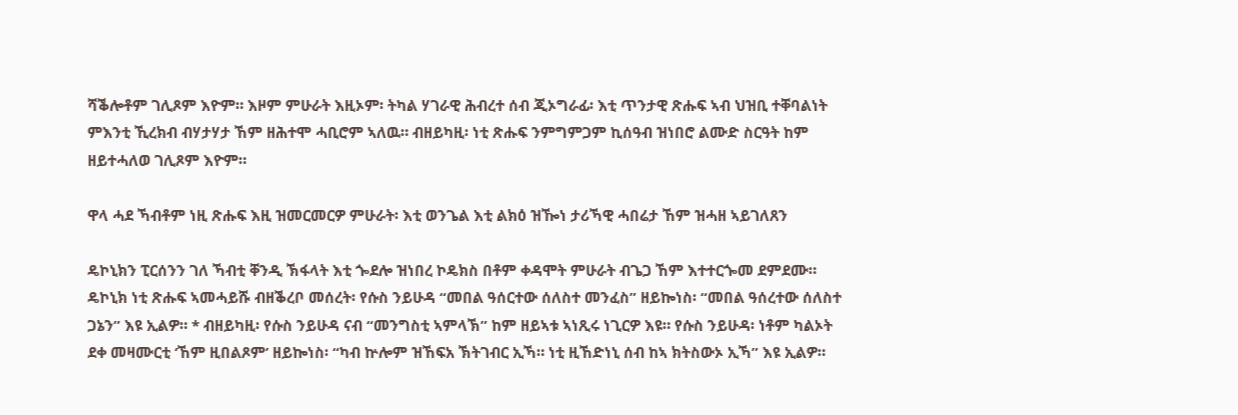ሻቕሎቶም ገሊጾም እዮም። እዞም ምሁራት እዚኦም፡ ትካል ሃገራዊ ሕብረተ ሰብ ጂኦግራፊ፡ እቲ ጥንታዊ ጽሑፍ ኣብ ህዝቢ ተቐባልነት ምእንቲ ኺረክብ ብሃታሃታ ኸም ዘሕተሞ ሓቢሮም ኣለዉ። ብዘይካዚ፡ ነቲ ጽሑፍ ንምግምጋም ኪሰዓብ ዝነበሮ ልሙድ ስርዓት ከም ዘይተሓለወ ገሊጾም እዮም።

ዋላ ሓደ ኻብቶም ነዚ ጽሑፍ እዚ ዝመርመርዎ ምሁራት፡ እቲ ወንጌል እቲ ልክዕ ዝዀነ ታሪኻዊ ሓበሬታ ኸም ዝሓዘ ኣይገለጸን

ዴኮኒክን ፒርሰንን ገለ ኻብቲ ቐንዲ ኽፋላት እቲ ጐደሎ ዝነበረ ኮዴክስ በቶም ቀዳሞት ምሁራት ብጌጋ ኸም እተተርጐመ ደምደሙ። ዴኮኒክ ነቲ ጽሑፍ ኣመሓይሹ ብዘቕረቦ መሰረት፡ የሱስ ንይሁዳ “መበል ዓሰርተው ሰለስተ መንፈስ” ዘይኰነስ፡ “መበል ዓሰረተው ሰለስተ ጋኔን” እዩ ኢልዎ። * ብዘይካዚ፡ የሱስ ንይሁዳ ናብ “መንግስቲ ኣምላኽ” ከም ዘይኣቱ ኣነጺሩ ነጊርዎ እዩ። የሱስ ንይሁዳ፡ ነቶም ካልኦት ደቀ መዛሙርቲ ‘ኸም ዚበልጾም’ ዘይኰነስ፡ “ካብ ኵሎም ዝኸፍአ ኽትገብር ኢኻ። ነቲ ዚኸድነኒ ሰብ ከኣ ክትስውኦ ኢኻ” እዩ ኢልዎ።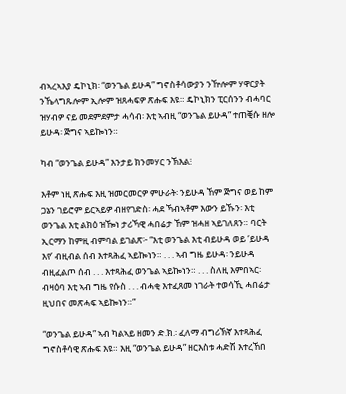ብኣረኣእያ ዴኮኒክ፡ “ወንጌል ይሁዳ” ግኖስቶሳውያን ንዅሎም ሃዋርያት ንኼላግጹሎም ኢሎም ዝጸሓፍዎ ጽሑፍ እዩ። ዴኮኒክን ፒርሰንን ብሓባር ዝሃብዎ ናይ መደምደምታ ሓሳብ፡ እቲ ኣብዚ “ወንጌል ይሁዳ” ተጠቒሱ ዘሎ ይሁዳ፡ ጅግና ኣይኰነን።

ካብ “ወንጌል ይሁዳ” እንታይ ክንመሃር ንኽእል፧

እቶም ነዚ ጽሑፍ እዚ ዝመርመርዎ ምሁራት፡ ንይሁዳ ኸም ጅግና ወይ ከም ጋኔን ገይሮም ይርኣይዎ ብዘየገድስ፡ ሓደ ኻብኣቶም እውን ይኹን፡ እቲ ወንጌል እቲ ልክዕ ዝዀነ ታሪኻዊ ሓበሬታ ኸም ዝሓዘ ኣይገለጸን። ባርት ኢርማን ከምዚ ብምባል ይገልጽ፦ “እቲ ወንጌል እቲ ብይሁዳ ወይ ‘ይሁዳ እየ’ ብዚብል ሰብ እተጻሕፈ ኣይኰነን። . . . ኣብ ግዜ ይሁዳ፡ ንይሁዳ ብዚፈልጦ ሰብ . . . እተጻሕፈ ወንጌል ኣይኰነን። . . . ስለዚ እምበኣር፡ ብዛዕባ እቲ ኣብ ግዜ የሱስ . . . ብሓቂ እተፈጸመ ነገራት ተወሳኺ ሓበሬታ ዚህበና መጽሓፍ ኣይኰነን።”

“ወንጌል ይሁዳ” ኣብ ካልኣይ ዘመን ድ.ክ.፡ ፈለማ ብግሪኽኛ እተጻሕፈ ግኖስቶሳዊ ጽሑፍ እዩ። እዚ “ወንጌል ይሁዳ” ዘርእስቱ ሓድሽ እተረኸበ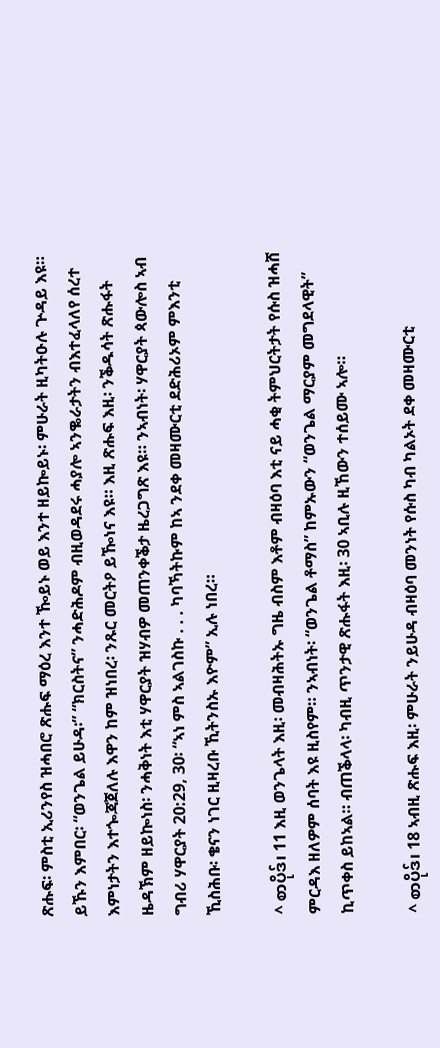ጽሑፍ፡ ምስቲ ኢሪንየስ ዝሓበሮ ጽሑፍ ማዕረ እንተ ዀይኑ ወይ እንተ ዘይኰይኑ፡ ምሁራት ዚካትዑሉ ጕዳይ እዩ። ይኹን እምበር፡ “ወንጌል ይሁዳ፡” “ክርስትና” ንሓድሕዶም ብዚወዳደሩ ሓያሎ ኣንቈራታትን ብእተፈላለየ ሰረተ እምነታትን እተጐጃጀለሉ እዋን ከም ዝነበረ፡ ንጹር መርትዖ ይዀነና እዩ። እዚ ጽሑፍ እዚ፡ ንቕዱሳት ጽሑፋት ዜዳኽም ዘይኰነስ፡ ንሓቅነት እቲ ሃዋርያት ዝሃብዎ መጠንቀቕታ ዜረጋግጽ እዩ። ንኣብነት፡ ሃዋርያት ጳውሎስ ኣብ ግብሪ ሃዋርያት 20:29, 30፡ “ኣነ ምስ ኣልገስኩ . . . ካባኻትኩም ከኣ ንደቀ መዛሙርቲ ደድሕሪኦም ምእንቲ ኺስሕቡ፡ ቄናን ነገር ዚዛረቡ ኺትንስኡ እዮም” ኢሉ ነበረ።

^ စာပိုဒ်၊ 11 እዚ ወንጌላት እዚ፡ መብዛሕትኡ ግዜ ብስም እቶም ብዛዕባ እቲ ናይ ሓቂ ትምህርትታት የሱስ ዝሓሸ ምርዳእ ዘለዎም ሰባት እዩ ዚስየም። ንኣብነት፡ “ወንጌል ቶማስ” ከምኡውን “ወንጌል ማርያም መግደላዊት” ኪጥቀስ ይከኣል። ብጠቕላላ፡ ካብዚ ጥንታዊ ጽሑፋት እዚ፡ 30 ኣቢሉ ዚኸውን ተሰይሙ ኣሎ።

^ စာပိုဒ်၊ 18 ኣብዚ ጽሑፍ እዚ፡ ምሁራት ንይሁዳ ብዛዕባ መንነት የሱስ ካብ ካልኦት ደቀ መዛሙርቲ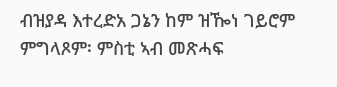ብዝያዳ እተረድአ ጋኔን ከም ዝዀነ ገይሮም ምግላጾም፡ ምስቲ ኣብ መጽሓፍ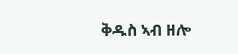ቅዱስ ኣብ ዘሎ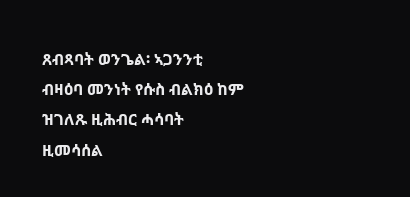ጸብጻባት ወንጌል፡ ኣጋንንቲ ብዛዕባ መንነት የሱስ ብልክዕ ከም ዝገለጹ ዚሕብር ሓሳባት ዚመሳሰል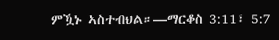ምዃኑ ኣስተብህል።—ማርቆስ 3:11፣ 5:7